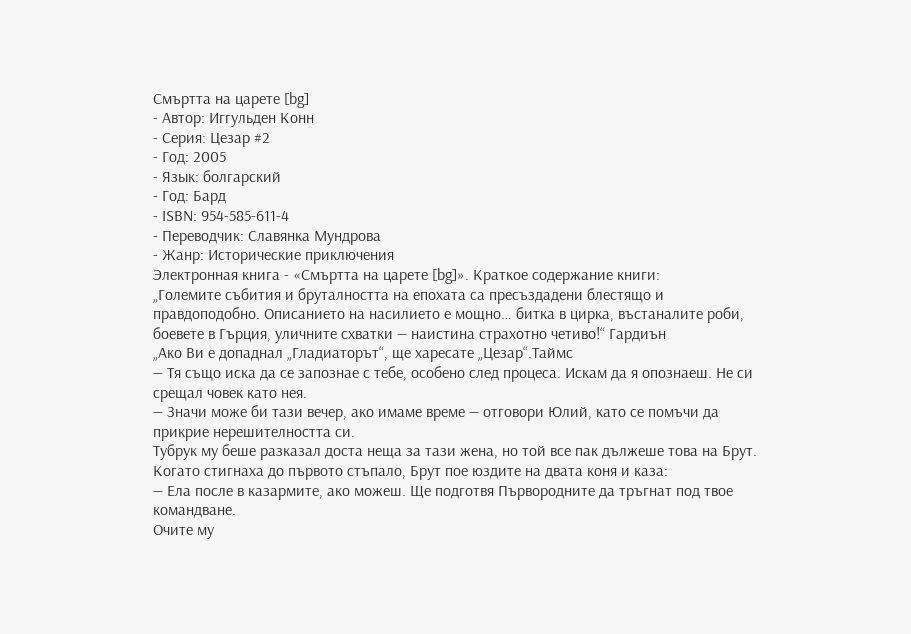Смъртта на царете [bg]
- Автор: Иггульден Конн
- Серия: Цезар #2
- Год: 2005
- Язык: болгарский
- Год: Бард
- ISBN: 954-585-611-4
- Переводчик: Славянка Мундрова
- Жанр: Исторические приключения
Электронная книга - «Смъртта на царете [bg]». Краткое содержание книги:
„Големите събития и бруталността на епохата са пресъздадени блестящо и правдоподобно. Описанието на насилието е мощно… битка в цирка, въстаналите роби, боевете в Гърция, уличните схватки — наистина страхотно четиво!“ Гардиън
„Ако Ви е допаднал „Гладиаторът“, ще харесате „Цезар“.Таймс
— Тя също иска да се запознае с тебе, особено след процеса. Искам да я опознаеш. Не си срещал човек като нея.
— Значи може би тази вечер, ако имаме време — отговори Юлий, като се помъчи да прикрие нерешителността си.
Тубрук му беше разказал доста неща за тази жена, но той все пак дължеше това на Брут.
Когато стигнаха до първото стъпало, Брут пое юздите на двата коня и каза:
— Ела после в казармите, ако можеш. Ще подготвя Първородните да тръгнат под твое командване.
Очите му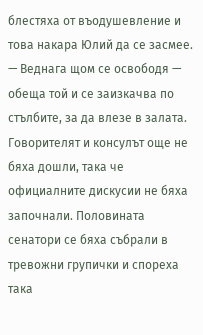блестяха от въодушевление и това накара Юлий да се засмее.
— Веднага щом се освободя — обеща той и се заизкачва по стълбите, за да влезе в залата.
Говорителят и консулът още не бяха дошли, така че официалните дискусии не бяха започнали. Половината сенатори се бяха събрали в тревожни групички и спореха така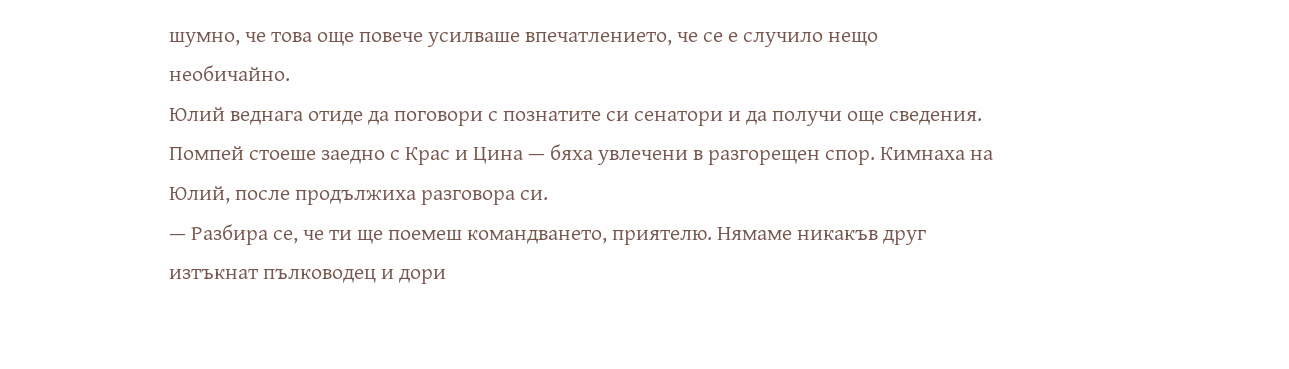шумно, че това още повече усилваше впечатлението, че се е случило нещо необичайно.
Юлий веднага отиде да поговори с познатите си сенатори и да получи още сведения.
Помпей стоеше заедно с Крас и Цина — бяха увлечени в разгорещен спор. Кимнаха на Юлий, после продължиха разговора си.
— Разбира се, че ти ще поемеш командването, приятелю. Нямаме никакъв друг изтъкнат пълководец и дори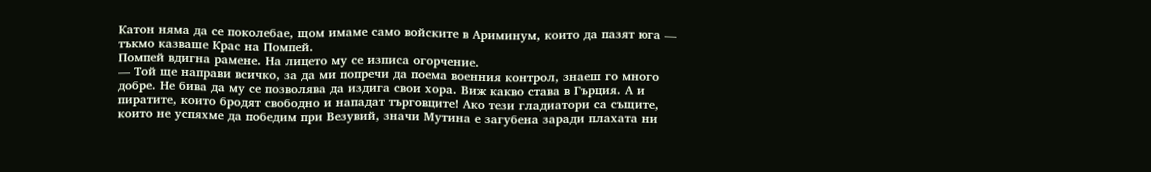Катон няма да се поколебае, щом имаме само войските в Ариминум, които да пазят юга — тъкмо казваше Крас на Помпей.
Помпей вдигна рамене. На лицето му се изписа огорчение.
— Той ще направи всичко, за да ми попречи да поема военния контрол, знаеш го много добре. Не бива да му се позволява да издига свои хора. Виж какво става в Гърция. А и пиратите, които бродят свободно и нападат търговците! Ако тези гладиатори са същите, които не успяхме да победим при Везувий, значи Мутина е загубена заради плахата ни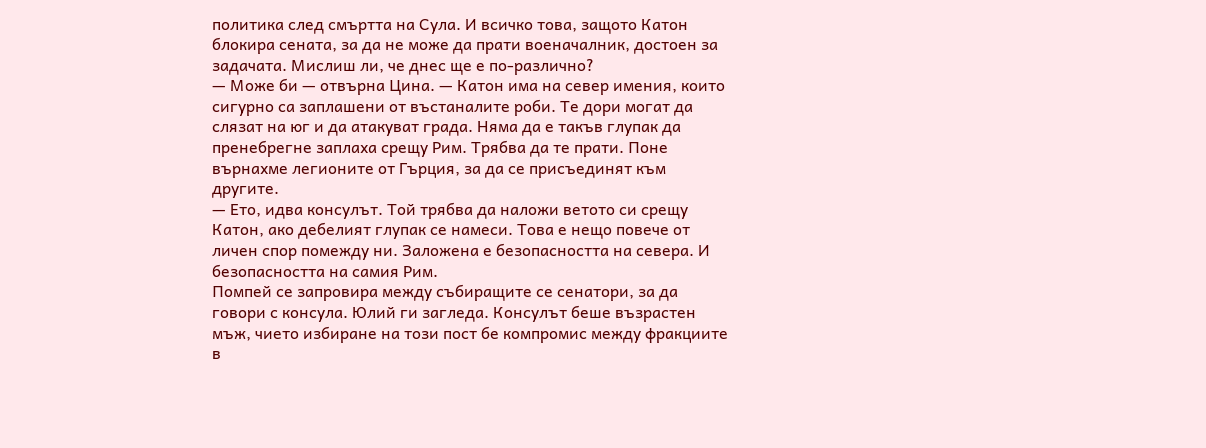политика след смъртта на Сула. И всичко това, защото Катон блокира сената, за да не може да прати военачалник, достоен за задачата. Мислиш ли, че днес ще е по-различно?
— Може би — отвърна Цина. — Катон има на север имения, които сигурно са заплашени от въстаналите роби. Те дори могат да слязат на юг и да атакуват града. Няма да е такъв глупак да пренебрегне заплаха срещу Рим. Трябва да те прати. Поне върнахме легионите от Гърция, за да се присъединят към другите.
— Ето, идва консулът. Той трябва да наложи ветото си срещу Катон, ако дебелият глупак се намеси. Това е нещо повече от личен спор помежду ни. Заложена е безопасността на севера. И безопасността на самия Рим.
Помпей се запровира между събиращите се сенатори, за да говори с консула. Юлий ги загледа. Консулът беше възрастен мъж, чието избиране на този пост бе компромис между фракциите в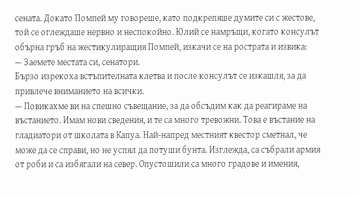сената. Докато Помпей му говореше, като подкрепяше думите си с жестове, той се оглеждаше нервно и неспокойно. Юлий се намръщи, когато консулът обърна гръб на жестикулиращия Помпей, изкачи се на рострата и извика:
— Заемете местата си, сенатори.
Бързо изрекоха встъпителната клетва и после консулът се изкашля, за да привлече вниманието на всички.
— Повикахме ви на спешно съвещание, за да обсъдим как да реагираме на въстанието. Имам нови сведения, и те са много тревожни. Това е въстание на гладиатори от школата в Капуа. Най-напред местният квестор сметнал, че може да се справи, но не успял да потуши бунта. Изглежда, са събрали армия от роби и са избягали на север. Опустошили са много градове и имения,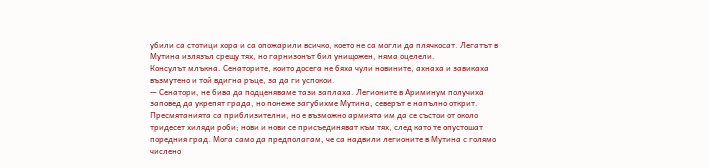убили са стотици хора и са опожарили всичко, което не са могли да плячкосат. Легатът в Мутина излязъл срещу тях, но гарнизонът бил унищожен, няма оцелели.
Консулът млъкна. Сенаторите, които досега не бяха чули новините, ахнаха и завикаха възмутено и той вдигна ръце, за да ги успокои.
— Сенатори, не бива да подценяваме тази заплаха. Легионите в Ариминум получиха заповед да укрепят града, но понеже загубихме Мутина, северът е напълно открит. Пресмятанията са приблизителни, но е възможно армията им да се състои от около тридесет хиляди роби; нови и нови се присъединяват към тях, след като те опустошат поредния град. Мога само да предполагам, че са надвили легионите в Мутина с голямо числено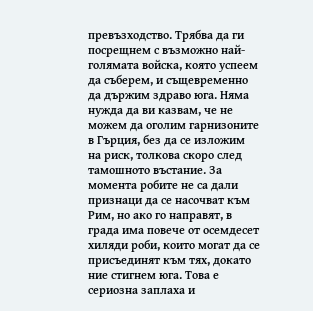превъзходство. Трябва да ги посрещнем с възможно най-голямата войска, която успеем да съберем, и същевременно да държим здраво юга. Няма нужда да ви казвам, че не можем да оголим гарнизоните в Гърция, без да се изложим на риск, толкова скоро след тамошното въстание. За момента робите не са дали признаци да се насочват към Рим, но ако го направят, в града има повече от осемдесет хиляди роби, които могат да се присъединят към тях, докато ние стигнем юга. Това е сериозна заплаха и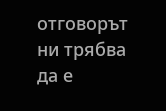отговорът ни трябва да е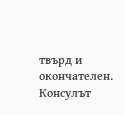твърд и окончателен.
Консулът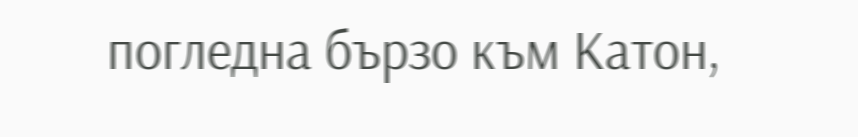погледна бързо към Катон,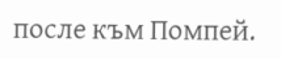после към Помпей.